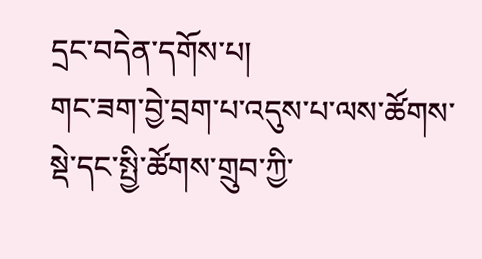དྲང་བདེན་དགོས་པ།
གང་ཟག་བྱེ་བྲག་པ་འདུས་པ་ལས་ཚོགས་སྡེ་དང་སྤྱི་ཚོགས་གྲུབ་ཀྱི་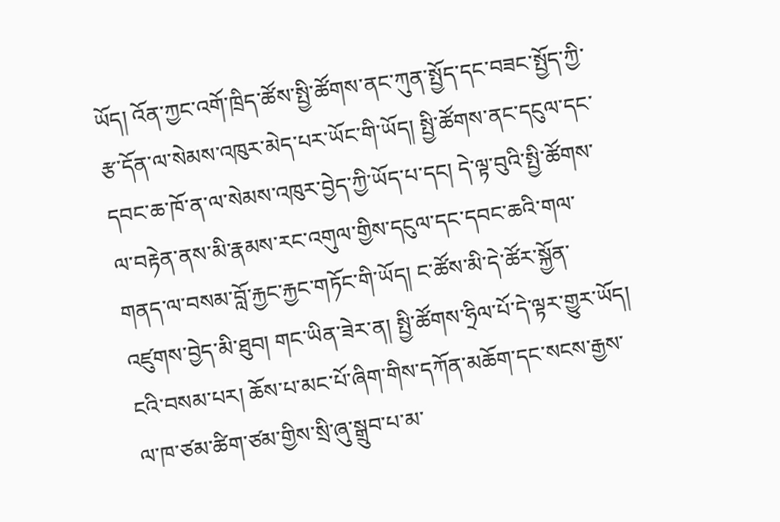ཡོད། འོན་ཀྱང་འགོ་ཁྲིད་ཚོས་སྤྱི་ཚོགས་ནང་ཀུན་སྤྱོད་དང་བཟང་སྤྱོད་ཀྱི་རྩ་དོན་ལ་སེམས་འཁུར་མེད་པར་ཡོང་གི་ཡོད། སྤྱི་ཚོགས་ནང་དངུལ་དང་དབང་ཆ་ཁོ་ན་ལ་སེམས་འཁུར་བྱེད་ཀྱི་ཡོད་པ་དང། དེ་ལྟ་བུའི་སྤྱི་ཚོགས་ལ་བརྟེན་ནས་མི་རྣམས་རང་འགུལ་གྱིས་དངུལ་དང་དབང་ཆའི་གལ་གནད་ལ་བསམ་བློ་རྐྱང་རྐྱང་གཏོང་གི་ཡོད། ང་ཚོས་མི་དེ་ཚོར་སྐྱོན་འཛུགས་བྱེད་མི་ཐུབ། གང་ཡིན་ཟེར་ན། སྤྱི་ཚོགས་ཧྲིལ་པོ་དེ་ལྟར་གྱུར་ཡོད།
ངའི་བསམ་པར། ཆོས་པ་མང་པོ་ཞིག་གིས་དཀོན་མཆོག་དང་སངས་རྒྱས་ལ་ཁ་ཙམ་ཚིག་ཙམ་གྱིས་སྲི་ཞུ་སྒྲུབ་པ་མ་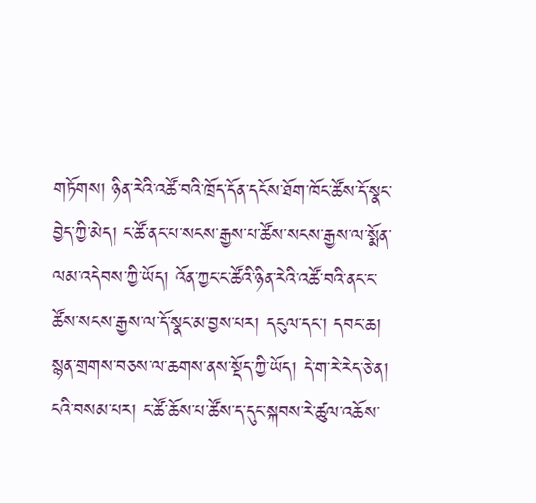གཏོགས། ཉིན་རེའི་འཚོ་བའི་ཁྲོད་དོན་དངོས་ཐོག་ཁོང་ཚོས་དོ་སྣང་བྱེད་ཀྱི་མེད། ང་ཚོ་ནང་པ་སངས་རྒྱས་པ་ཚོས་སངས་རྒྱས་ལ་སྨོན་ལམ་འདེབས་ཀྱི་ཡོད། འོན་ཀྱང་ང་ཚོའི་ཉིན་རེའི་འཚོ་བའི་ནང་ང་ཚོས་སངས་རྒྱས་ལ་དོ་སྣང་མ་བྱས་པར། དངུལ་དང་། དབང་ཆ། སྙན་གྲགས་བཅས་ལ་ཆགས་ནས་སྡོད་ཀྱི་ཡོད། དེ་ག་རེ་རེད་ཅེ་ན། ངའི་བསམ་པར། ང་ཚོ་ཆོས་པ་ཚོས་ད་དུང་སྐབས་རེ་ཚུལ་འཆོས་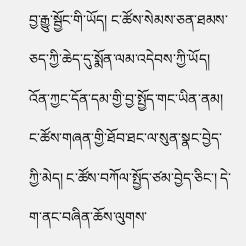བྱ་རྒྱུ་སྦྱོང་གི་ཡོད། ང་ཚོས་སེམས་ཅན་ཐམས་ཅད་ཀྱི་ཆེད་དུ་སྨོན་ལམ་འདེབས་ཀྱི་ཡོད། འོན་ཀྱང་དོན་དམ་གྱི་བྱ་སྤྱོད་གང་ཡིན་ནམ། ང་ཚོས་གཞན་གྱི་ཐོབ་ཐང་ལ་སུན་སྣང་བྱེད་ཀྱི་མེད། ང་ཚོས་བཀོལ་སྤྱོད་ཙམ་བྱེད་ཅིང་། དེ་ག་ནང་བཞིན་ཆོས་ལུགས་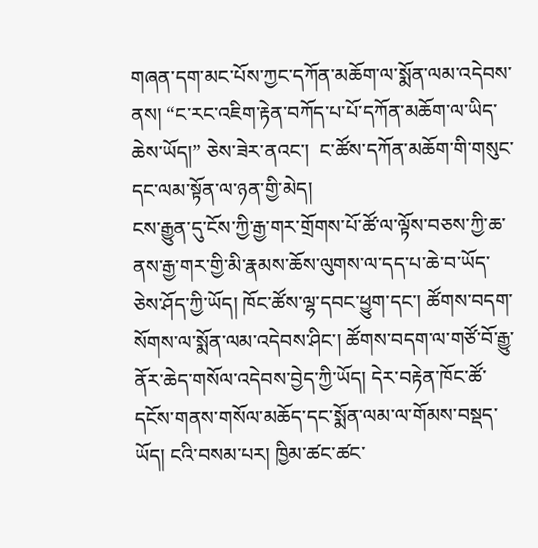གཞན་དག་མང་པོས་ཀྱང་དཀོན་མཆོག་ལ་སྨོན་ལམ་འདེབས་ནས། “ང་རང་འཇིག་རྟེན་བཀོད་པ་པོ་དཀོན་མཆོག་ལ་ཡིད་ཆེས་ཡོད།” ཅེས་ཟེར་ནའང་།  ང་ཚོས་དཀོན་མཆོག་གི་གསུང་དང་ལམ་སྟོན་ལ་ཉན་གྱི་མེད།
ངས་རྒྱུན་དུ་ངོས་ཀྱི་རྒྱ་གར་གྲོགས་པོ་ཚོ་ལ་ལྟོས་བཅས་ཀྱི་ཆ་ནས་རྒྱ་གར་གྱི་མི་རྣམས་ཆོས་ལུགས་ལ་དད་པ་ཆེ་བ་ཡོད་ཅེས་ཤོད་ཀྱི་ཡོད། ཁོང་ཚོས་ལྷ་དབང་ཕྱུག་དང་། ཚོགས་བདག་སོགས་ལ་སྨོན་ལམ་འདེབས་ཤིང་། ཚོགས་བདག་ལ་གཙོ་བོ་རྒྱུ་ནོར་ཆེད་གསོལ་འདེབས་བྱེད་ཀྱི་ཡོད། དེར་བརྟེན་ཁོང་ཚོ་དངོས་གནས་གསོལ་མཆོད་དང་སྨོན་ལམ་ལ་གོམས་བསྡད་ཡོད། ངའི་བསམ་པར། ཁྱིམ་ཚང་ཚང་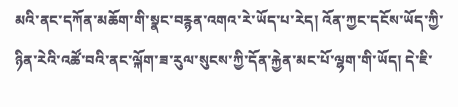མའི་ནང་དཀོན་མཆོག་གི་སྣང་བརྙན་འགའ་རེ་ཡོད་པ་རེད། འོན་ཀྱང་དངོས་ཡོད་ཀྱི་ཉིན་རེའི་འཚོ་བའི་ནང་ལྐོག་ཟ་རུལ་སུངས་ཀྱི་དོན་རྐྱེན་མང་པོ་ལྷག་གི་ཡོད། དེ་ཇི་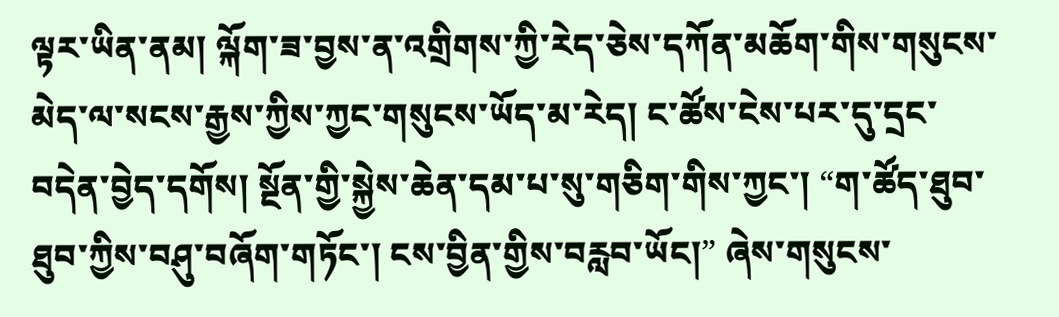ལྟར་ཡིན་ནམ། ལྐོག་ཟ་བྱས་ན་འགྲིགས་ཀྱི་རེད་ཅེས་དཀོན་མཆོག་གིས་གསུངས་མེད་ལ་སངས་རྒྱས་ཀྱིས་ཀྱང་གསུངས་ཡོད་མ་རེད། ང་ཚོས་ངེས་པར་དུ་དྲང་བདེན་བྱེད་དགོས། སྔོན་གྱི་སྐྱེས་ཆེན་དམ་པ་སུ་གཅིག་གིས་ཀྱང་། “ག་ཚོད་ཐུབ་ཐུབ་ཀྱིས་བཤུ་བཞོག་གཏོང་། ངས་བྱིན་གྱིས་བརླབ་ཡོང།” ཞེས་གསུངས་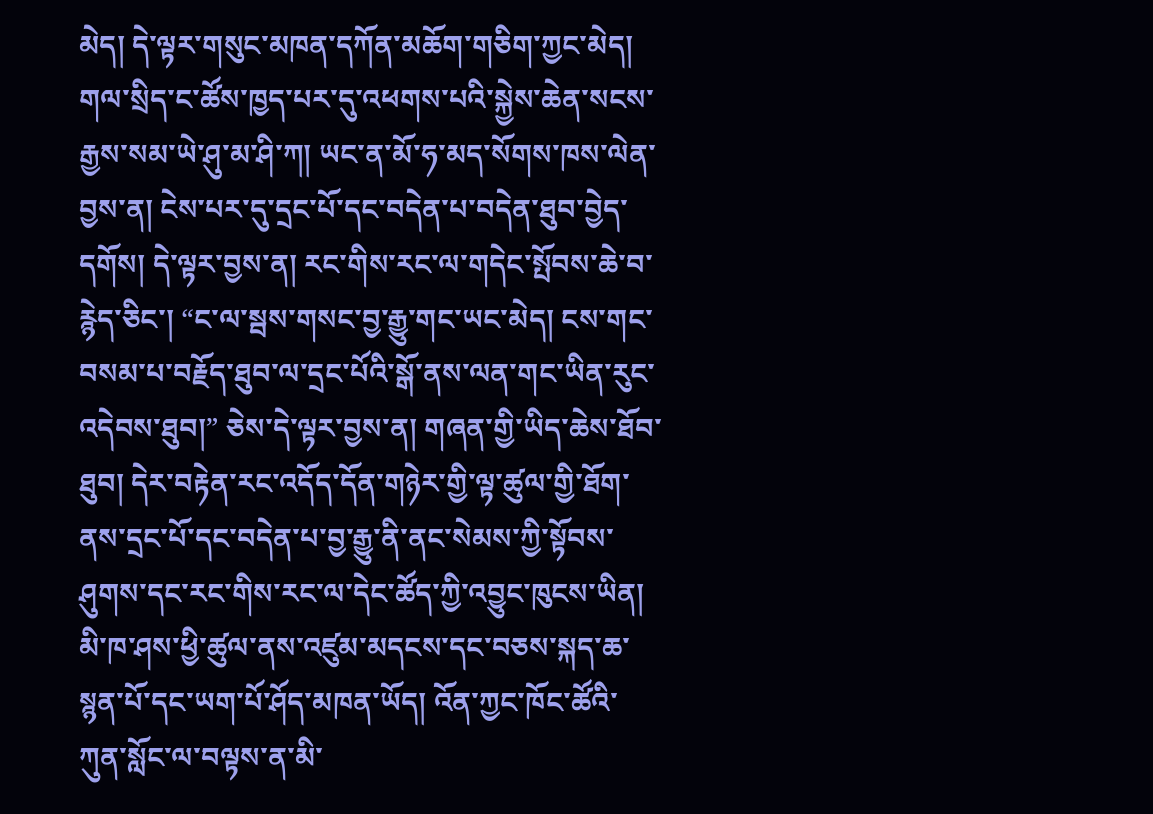མེད། དེ་ལྟར་གསུང་མཁན་དཀོན་མཆོག་གཅིག་ཀྱང་མེད།
གལ་སྲིད་ང་ཚོས་ཁྱད་པར་དུ་འཕགས་པའི་སྐྱེས་ཆེན་སངས་རྒྱས་སམ་ཡེ་ཤུ་མ་ཤི་ཀ། ཡང་ན་མོ་ཧ་མད་སོགས་ཁས་ལེན་བྱས་ན། ངེས་པར་དུ་དྲང་པོ་དང་བདེན་པ་བདེན་ཐུབ་བྱེད་དགོས། དེ་ལྟར་བྱས་ན། རང་གིས་རང་ལ་གདེང་སྤོབས་ཆེ་བ་རྙེད་ཅིང་། “ང་ལ་སྦས་གསང་བྱ་རྒྱུ་གང་ཡང་མེད། ངས་གང་བསམ་པ་བརྗོད་ཐུབ་ལ་དྲང་པོའི་སྒོ་ནས་ལན་གང་ཡིན་རུང་འདེབས་ཐུབ།” ཅེས་དེ་ལྟར་བྱས་ན། གཞན་གྱི་ཡིད་ཆེས་ཐོབ་ཐུབ། དེར་བརྟེན་རང་འདོད་དོན་གཉེར་གྱི་ལྟ་ཚུལ་གྱི་ཐོག་ནས་དྲང་པོ་དང་བདེན་པ་བྱ་རྒྱུ་ནི་ནང་སེམས་ཀྱི་སྟོབས་ཤུགས་དང་རང་གིས་རང་ལ་དེང་ཚོད་ཀྱི་འབྱུང་ཁུངས་ཡིན། མི་ཁ་ཤས་ཕྱི་ཚུལ་ནས་འཛུམ་མདངས་དང་བཅས་སྐད་ཆ་སྙན་པོ་དང་ཡག་པོ་ཤོད་མཁན་ཡོད། འོན་ཀྱང་ཁོང་ཚོའི་ཀུན་སློང་ལ་བལྟས་ན་མི་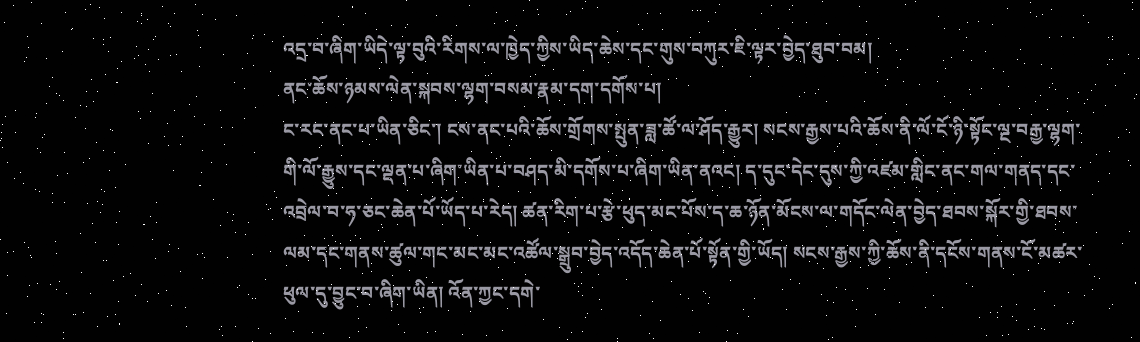འདྲ་བ་ཞིག་ཡིདེ་ལྟ་བུའི་རིགས་ལ་ཁྱེད་ཀྱིས་ཡིད་ཆེས་དང་གུས་བཀུར་ཇི་ལྟར་བྱེད་ཐུབ་བམ།
ནང་ཆོས་ཉམས་ལེན་སྐབས་ལྷག་བསམ་རྣམ་དག་དགོས་པ།
ང་རང་ནང་པ་ཡིན་ཅིང་། ངས་ནང་པའི་ཆོས་གྲོགས་སྤུན་ཟླ་ཚོ་ལ་ཤོད་རྒྱུར། སངས་རྒྱས་པའི་ཆོས་ནི་ལོ་ངོ་ཉི་སྟོང་ལྔ་བརྒྱ་ལྷག་གི་ལོ་རྒྱུས་དང་ལྡན་པ་ཞིག་ཡིན་པ་བཤད་མི་དགོས་པ་ཞིག་ཡིན་ནའང། ད་དུང་དེང་དུས་ཀྱི་འཛམ་གླིང་ནང་གལ་གནད་དང་འབྲེལ་བ་ཧ་ཅང་ཆེན་པོ་ཡོད་པ་རེད། ཚན་རིག་པ་རྩེ་ཕུད་མང་པོས་ད་ཆ་ཉོན་མོངས་ལ་གདོང་ལེན་བྱེད་ཐབས་སྐོར་གྱི་ཐབས་ལམ་དང་གནས་ཚུལ་གང་མང་མང་འཚོལ་སྒྲུབ་བྱེད་འདོད་ཆེན་པོ་སྟོན་གྱི་ཡོད། སངས་རྒྱས་ཀྱི་ཆོས་ནི་དངོས་གནས་ངོ་མཚར་ཕུལ་དུ་བྱུང་བ་ཞིག་ཡིན། འོན་ཀྱང་དགེ་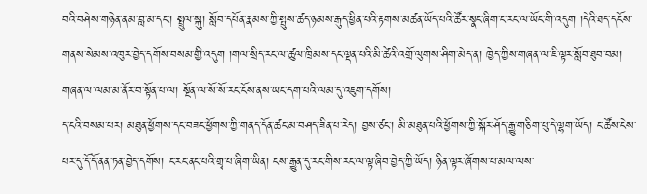བའི་བཤེས་གཉེན་ནམ་བླ་མ་དང་། སྤྲུལ་སྐུ། སློབ་དཔོན་རྣམས་ཀྱི་སྤུས་ཚད་ཉམས་རྒུད་ཕྱིན་པའི་རྟགས་མཚན་ཡོད་པའི་ཚོར་སྣང་ཞིག་ང་རང་ལ་ཡོང་གི་འདུག །དེའི་ཐད་དངོས་གནས་སེམས་འཁུར་བྱེད་དགོས་བསམ་གྱི་འདུག །གལ་སྲིད་རང་ལ་ཚུལ་ཁྲིམས་དང་ལྡན་པའི་མི་ཚེའི་འགྲོ་ལུགས་ཤིག་མེད་ན། ཁྱེད་ཀྱིས་གཞན་ལ་ཇི་ལྟར་སློབ་ཐུབ་བམ། གཞན་ལ་ལམ་མ་ནོར་བ་སྟོན་པ་ལ། སྔོན་ལ་སོ་སོ་རང་ངོས་ནས་ཡང་དག་པའི་ལམ་དུ་འཇུག་དགོས།
ད་ངའི་བསམ་པར། མཐུན་ཕྱོགས་དང་བཟང་ཕྱོགས་ཀྱི་གནད་དོན་ཚང་མ་བཤད་ཟིན་པ་རེད། བྱས་ཙང་། མི་མཐུན་པའི་ཕྱོགས་ཀྱི་སྐོར་ཤོད་རྒྱུ་གཅིག་པུ་དེ་ལྷག་ཡོད། ང་ཚོས་ངེས་པར་དུ་དོ་དོ་ནན་ཏན་བྱེད་དགོས། ང་རང་ནང་པའི་གྲྭ་པ་ཞིག་ཡིན། ངས་རྒྱུན་དུ་རང་གིས་རང་ལ་ལྟ་ཞིབ་བྱེད་ཀྱི་ཡོད། ཉིན་ལྟར་ཞོགས་པ་མལ་ལས་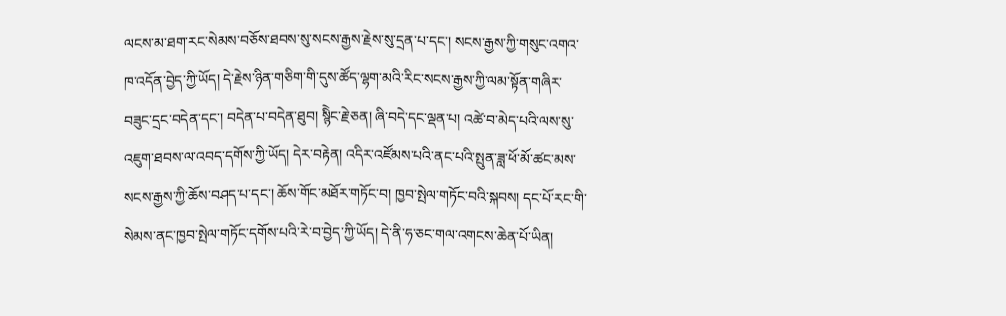ལངས་མ་ཐག་རང་སེམས་བཅོས་ཐབས་སུ་སངས་རྒྱས་རྗེས་སུ་དྲན་པ་དང་། སངས་རྒྱས་ཀྱི་གསུང་འགའ་ཁ་འདོན་བྱེད་ཀྱི་ཡོད། དེ་རྗེས་ཉིན་གཅིག་གི་དུས་ཚོད་ལྷག་མའི་རིང་སངས་རྒྱས་ཀྱི་ལམ་སྟོན་གཞིར་བཟུང་དྲང་བདེན་དང་། བདེན་པ་བདེན་ཐུབ། སྙིེང་རྗེ་ཅན། ཞི་བདེ་དང་ལྡན་པ། འཚེ་བ་མེད་པའི་ལས་སུ་འཇུག་ཐབས་ལ་འབད་དགོས་ཀྱི་ཡོད། དེར་བརྟེན། འདིར་འཛོམས་པའི་ནང་པའི་སྤུན་ཟླ་ཕོ་མོ་ཚང་མས་སངས་རྒྱས་ཀྱི་ཆོས་བཤད་པ་དང་། ཆོས་གོང་མཐོར་གཏོང་བ། ཁྱབ་སྤེལ་གཏོང་བའི་སྐབས། དང་པོ་རང་གི་སེམས་ནང་ཁྱབ་སྤེལ་གཏོང་དགོས་པའི་རེ་བ་བྱེད་ཀྱི་ཡོད། དེ་ནི་ཧ་ཅང་གལ་འགངས་ཆེན་པོ་ཡིན།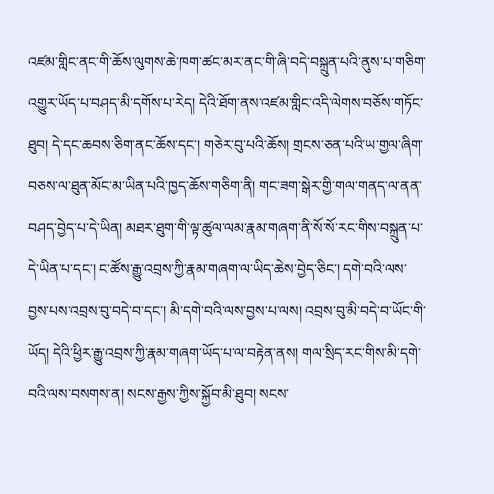འཛམ་གླིང་ནང་གི་ཆོས་ལུགས་ཆེ་ཁག་ཚང་མར་ནང་གི་ཞི་བདེ་བསྐྲུན་པའི་ནུས་པ་གཅིག་འགྱུར་ཡོད་པ་བཤད་མི་དགོས་པ་རེད། དེའི་ཐོག་ནས་འཛམ་གླིང་འདི་ལེགས་བཅོས་གཏོང་ཐུབ། དེ་དང་ཆབས་ཅིག་ནང་ཆོས་དང་། གཅེར་བུ་པའི་ཆོས། གྲངས་ཅན་པའི་ཡ་གྱལ་ཞིག་བཅས་ལ་ཐུན་མོང་མ་ཡིན་པའི་ཁྱད་ཆོས་གཅིག་ནི། གང་ཟག་སྒེར་གྱི་གལ་གནད་ལ་ནན་བཤད་བྱེད་པ་དེ་ཡིན། མཐར་ཐུག་གི་ལྟ་ཚུལ་ལམ་རྣམ་གཞག་ནི་སོ་སོ་རང་གིས་བསྐྲུན་པ་དེ་ཡིན་པ་དང་། ང་ཚོས་རྒྱུ་འབྲས་ཀྱི་རྣམ་གཞག་ལ་ཡིད་ཆེས་བྱེད་ཅིང་། དགེ་བའི་ལས་བྱས་པས་འབྲས་བུ་བདེ་བ་དང་། མི་དགེ་བའི་ལས་བྱས་པ་ལས། འབྲས་བུ་མི་བདེ་བ་ཡོང་གི་ཡོད། དེའི་ཕྱིར་རྒྱུ་འབྲས་ཀྱི་རྣམ་གཞག་ཡོད་པ་ལ་བརྟེན་ནས། གལ་སྲིད་རང་གིས་མི་དགེ་བའི་ལས་བསགས་ན། སངས་རྒྱས་ཀྱིས་སྐྱོབ་མི་ཐུབ། སངས་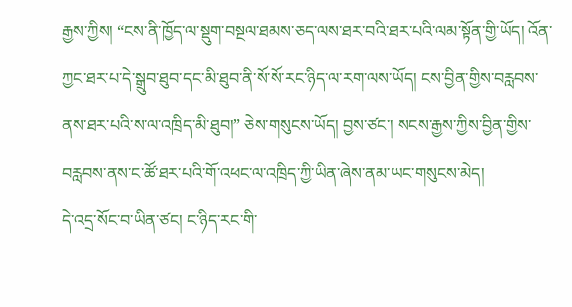རྒྱས་ཀྱིས། “ངས་ནི་ཁྱོད་ལ་སྡུག་བསྔལ་ཐམས་ཅད་ལས་ཐར་བའི་ཐར་པའི་ལམ་སྟོན་གྱི་ཡོད། འོན་ཀྱང་ཐར་པ་དེ་སྒྲུབ་ཐུབ་དང་མི་ཐུབ་ནི་སོ་སོ་རང་ཉིད་ལ་རག་ལས་ཡོད། ངས་བྱིན་གྱིས་བརླབས་ནས་ཐར་པའི་ས་ལ་འཁྲིད་མི་ཐུབ།” ཅེས་གསུངས་ཡོད། བྱས་ཙང་། སངས་རྒྱས་ཀྱིས་བྱིན་གྱིས་བརླབས་ནས་ང་ཚོ་ཐར་པའི་གོ་འཕང་ལ་འཁྲིད་ཀྱི་ཡིན་ཞེས་ནམ་ཡང་གསུངས་མེད།
དེ་འདྲ་སོང་བ་ཡིན་ཙང། ང་ཉིད་རང་གི་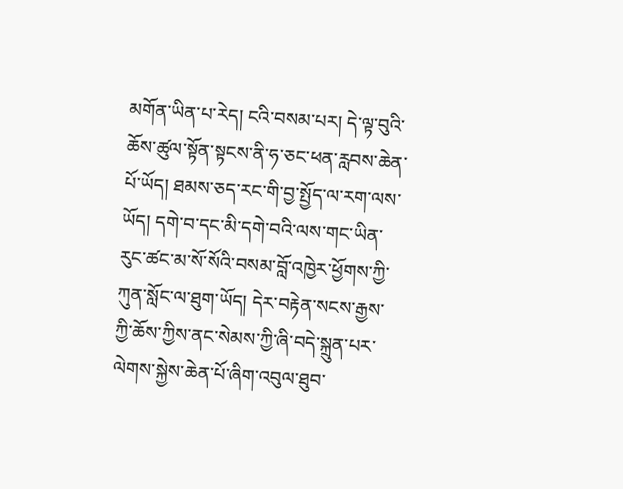མགོན་ཡིན་པ་རེད། ངའི་བསམ་པར། དེ་ལྟ་བུའི་ཆོས་ཚུལ་སྟོན་སྟངས་ནི་ཧ་ཅང་ཕན་རླབས་ཆེན་པོ་ཡོད། ཐམས་ཅད་རང་གི་བྱ་སྤྱོད་ལ་རག་ལས་ཡོད། དགེ་བ་དང་མི་དགེ་བའི་ལས་གང་ཡིན་རུང་ཚང་མ་སོ་སོའི་བསམ་བློ་འཁྱེར་ཕྱོགས་ཀྱི་ཀུན་སློང་ལ་ཐུག་ཡོད། དེར་བརྟེན་སངས་རྒྱས་ཀྱི་ཆོས་ཀྱིས་ནང་སེམས་ཀྱི་ཞི་བདེ་སྐྲུན་པར་ལེགས་སྐྱེས་ཆེན་པོ་ཞིག་འབུལ་ཐུབ་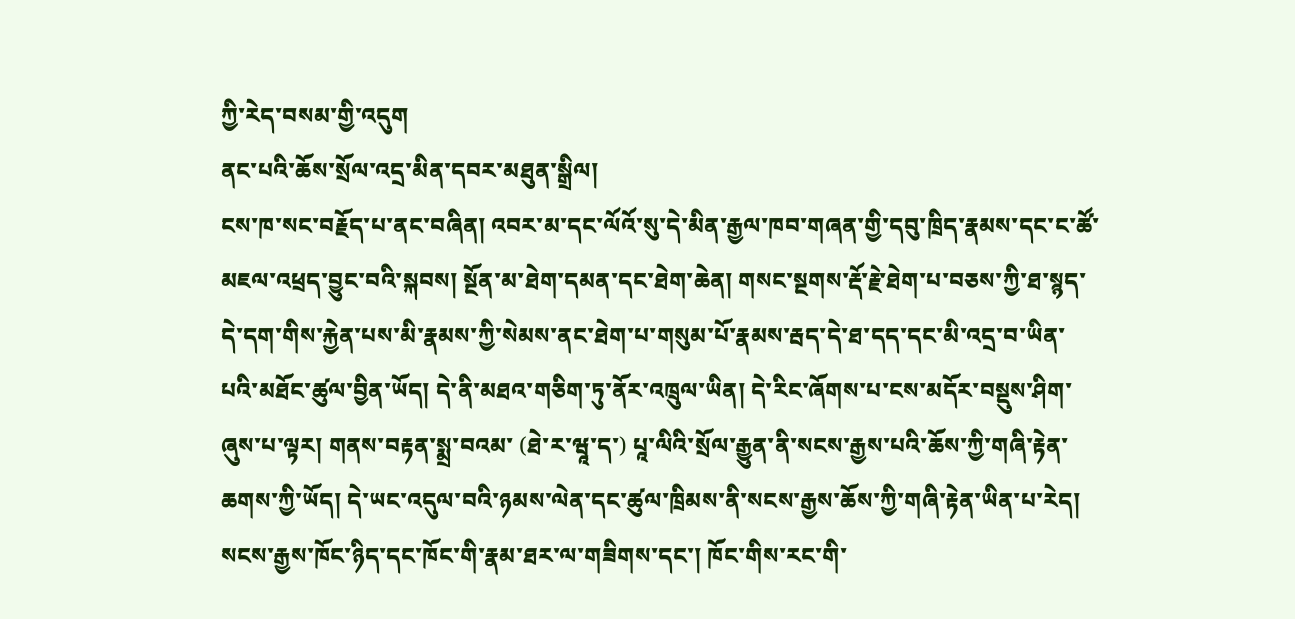ཀྱི་རེད་བསམ་གྱི་འདུག
ནང་པའི་ཆོས་སྲོལ་འདྲ་མིན་དབར་མཐུན་སྒྲིལ།
ངས་ཁ་སང་བརྗོད་པ་ནང་བཞིན། འབར་མ་དང་ལོའོ་སུ་དེ་མིན་རྒྱལ་ཁབ་གཞན་གྱི་དབུ་ཁྲིད་རྣམས་དང་ང་ཚོ་མཇལ་འཕྲད་བྱུང་བའི་སྐབས། སྔོན་མ་ཐེག་དམན་དང་ཐེག་ཆེན། གསང་སྔགས་རྡོ་རྗེ་ཐེག་པ་བཅས་ཀྱི་ཐ་སྙད་དེ་དག་གིས་རྐྱེན་པས་མི་རྣམས་ཀྱི་སེམས་ནང་ཐེག་པ་གསུམ་པོ་རྣམས་རྦད་དེ་ཐ་དད་དང་མི་འདྲ་བ་ཡིན་པའི་མཐོང་ཚུལ་བྱིན་ཡོད། དེ་ནི་མཐའ་གཅིག་ཏུ་ནོར་འཁྲུལ་ཡིན། དེ་རིང་ཞོགས་པ་ངས་མདོར་བསྡུས་ཤིག་ཞུས་པ་ལྟར། གནས་བརྟན་སྨྲ་བའམ་ (ཐེ་ར་ཝཱ་ད་) པཱ་ལིའི་སྲོལ་རྒྱུན་ནི་སངས་རྒྱས་པའི་ཆོས་ཀྱི་གཞི་རྟེན་ཆགས་ཀྱི་ཡོད། དེ་ཡང་འདུལ་བའི་ཉམས་ལེན་དང་ཚུལ་ཁྲིམས་ནི་སངས་རྒྱས་ཆོས་ཀྱི་གཞི་རྟེན་ཡིན་པ་རེད།
སངས་རྒྱས་ཁོང་ཉིད་དང་ཁོང་གི་རྣམ་ཐར་ལ་གཟིགས་དང་། ཁོང་གིས་རང་གི་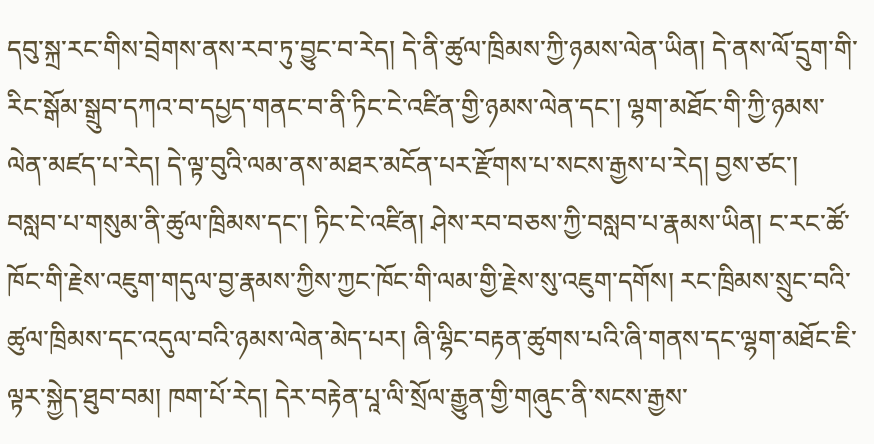དབུ་སྐྲ་རང་གིས་བྲེགས་ནས་རབ་ཏུ་བྱུང་བ་རེད། དེ་ནི་ཚུལ་ཁྲིམས་ཀྱི་ཉམས་ལེན་ཡིན། དེ་ནས་ལོ་དྲུག་གི་རིང་སྒོམ་སྒྲུབ་དཀའ་བ་དཔྱད་གནང་བ་ནི་ཏིང་ངེ་འཛིན་གྱི་ཉམས་ལེན་དང་། ལྷག་མཐོང་གི་ཀྱི་ཉམས་ལེན་མཛད་པ་རེད། དེ་ལྟ་བུའི་ལམ་ནས་མཐར་མངོན་པར་རྫོགས་པ་སངས་རྒྱས་པ་རེད། བྱས་ཙང་། བསླབ་པ་གསུམ་ནི་ཚུལ་ཁྲིམས་དང་། ཏིང་ངེ་འཛིན། ཤེས་རབ་བཅས་ཀྱི་བསླབ་པ་རྣམས་ཡིན། ང་རང་ཚོ་ཁོང་གི་རྗེས་འཇུག་གདུལ་བྱ་རྣམས་ཀྱིས་ཀྱང་ཁོང་གི་ལམ་གྱི་རྗེས་སུ་འཇུག་དགོས། རང་ཁྲིམས་སྲུང་བའི་ཚུལ་ཁྲིམས་དང་འདུལ་བའི་ཉམས་ལེན་མེད་པར། ཞི་ལྷིང་བརྟན་ཚུགས་པའི་ཞི་གནས་དང་ལྷག་མཐོང་ཇི་ལྟར་སྐྱེད་ཐུབ་བམ། ཁག་པོ་རེད། དེར་བརྟེན་པཱ་ལི་སྲོལ་རྒྱུན་གྱི་གཞུང་ནི་སངས་རྒྱས་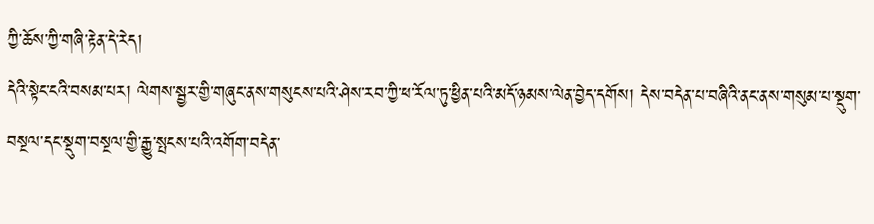ཀྱི་ཆོས་ཀྱི་གཞི་རྟེན་དེ་རེད།
དེའི་སྟེང་ངའི་བསམ་པར། ལེགས་སྦྱར་གྱི་གཞུང་ནས་གསུངས་པའི་ཤེས་རབ་ཀྱི་ཕ་རོལ་ཏུ་ཕྱིན་པའི་མདོ་ཉམས་ལེན་བྱེད་དགོས། དེས་བདེན་པ་བཞིའི་ནང་ནས་གསུམ་པ་སྡུག་བསྔལ་དང་སྡུག་བསྔལ་གྱི་རྒྱུ་སྤངས་པའི་འགོག་བདེན་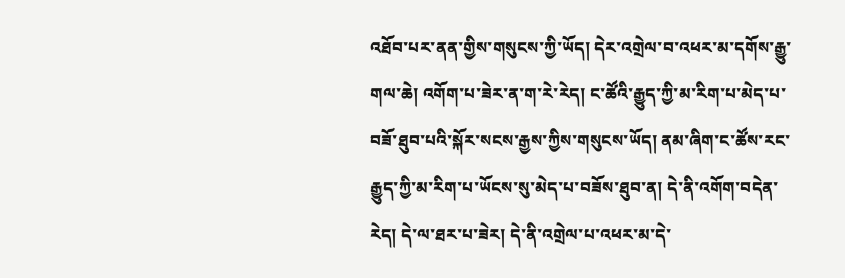འཐོབ་པར་ནན་གྱིས་གསུངས་ཀྱི་ཡོད། དེར་འགྲེལ་བ་འཕར་མ་དགོས་རྒྱུ་གལ་ཆེ། འགོག་པ་ཟེར་ན་ག་རེ་རེད། ང་ཚོའི་རྒྱུད་ཀྱི་མ་རིག་པ་མེད་པ་བཟོ་ཐུབ་པའི་སྐོར་སངས་རྒྱས་ཀྱིས་གསུངས་ཡོད། ནམ་ཞིག་ང་ཚོས་རང་རྒྱུད་ཀྱི་མ་རིག་པ་ཡོངས་སུ་མེད་པ་བཟོས་ཐུབ་ན། དེ་ནི་འགོག་བདེན་རེད། དེ་ལ་ཐར་པ་ཟེར། དེ་ནི་འགྲེལ་པ་འཕར་མ་དེ་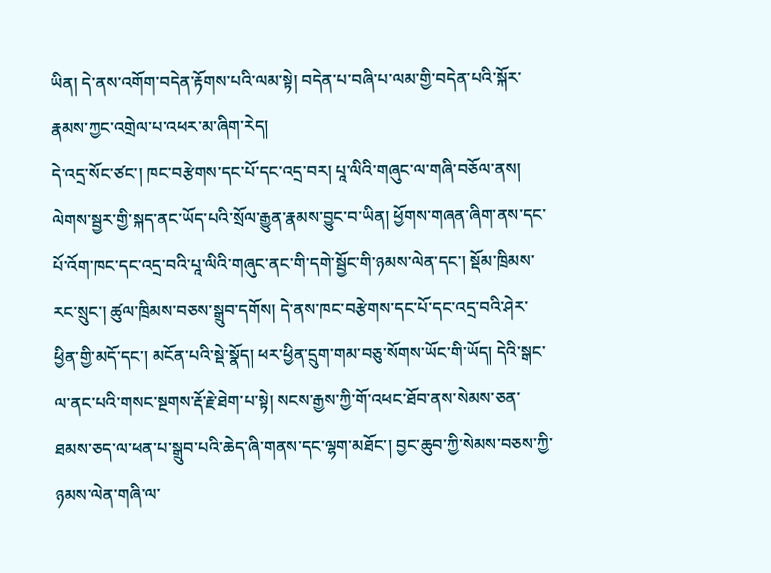ཡིན། དེ་ནས་འགོག་བདེན་རྟོགས་པའི་ལམ་སྟེ། བདེན་པ་བཞི་པ་ལམ་གྱི་བདེན་པའི་སྐོར་རྣམས་ཀྱང་འགྲེལ་པ་འཕར་མ་ཞིག་རེད།
དེ་འདྲ་སོང་ཙང་། ཁང་བརྩེགས་དང་པོ་དང་འདྲ་བར། པཱ་ལིའི་གཞུང་ལ་གཞི་བཅོལ་ནས། ལེགས་སྦྱར་གྱི་སྐད་ནང་ཡོད་པའི་སྲོལ་རྒྱུན་རྣམས་བྱུང་བ་ཡིན། ཕྱོགས་གཞན་ཞིག་ནས་དང་པོ་འོག་ཁང་དང་འདྲ་བའི་པཱ་ལིའི་གཞུང་ནང་གི་དགེ་སྦྱོང་གི་ཉམས་ལེན་དང་། སྡོམ་ཁྲིམས་རང་སྲུང་། ཚུལ་ཁྲིམས་བཅས་སྒྲུབ་དགོས། དེ་ནས་ཁང་བརྩེགས་དང་པོ་དང་འདྲ་བའི་ཤེར་ཕྱིན་གྱི་མདོ་དང་། མངོན་པའི་སྡེ་སྣོད། ཕར་ཕྱིན་དྲུག་གམ་བཅུ་སོགས་ཡོང་གི་ཡོད། དེའི་སྒང་ལ་ནང་པའི་གསང་སྔགས་རྡོ་རྗེ་ཐེག་པ་སྟེ། སངས་རྒྱས་ཀྱི་གོ་འཕང་ཐོབ་ནས་སེམས་ཅན་ཐམས་ཅད་ལ་ཕན་པ་སྒྲུབ་པའི་ཆེད་ཞི་གནས་དང་ལྷག་མཐོང་། བྱང་ཆུབ་ཀྱི་སེམས་བཅས་ཀྱི་ཉམས་ལེན་གཞི་ལ་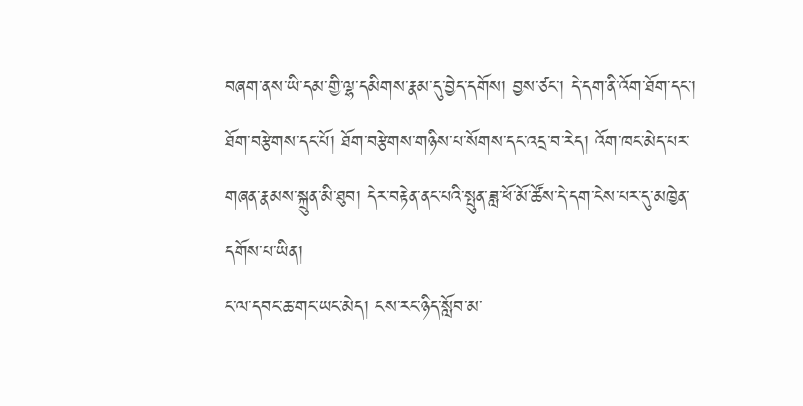བཞག་ནས་ཡི་དམ་གྱི་ལྷ་དམིགས་རྣམ་དུ་བྱེད་དགོས། བྱས་ཙང་། དེ་དག་ནི་འོག་ཐོག་དང་། ཐོག་བརྩེགས་དང་པོ། ཐོག་བརྩེགས་གཉིས་པ་སོགས་དང་འདྲ་བ་རེད། འོག་ཁང་མེད་པར་གཞན་རྣམས་སྐྲུན་མི་ཐུབ། དེར་བརྟེན་ནང་པའི་སྤུན་ཟླ་ཕོ་མོ་ཚོས་དེ་དག་ངེས་པར་དུ་མཁྱེན་དགོས་པ་ཡིན།
ང་ལ་དབང་ཆ་གང་ཡང་མེད། ངས་རང་ཉིད་སློབ་མ་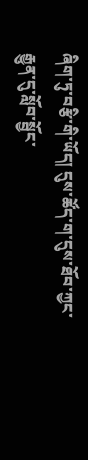ཞིག་ཏུ་བརྩི་གི་ཡོད། དུས་ཚོད་ག་དུས་ཐོབ་ཀྱང་རྒྱུན་དུ་སློབ་སྦྱོང་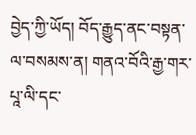བྱེད་ཀྱི་ཡོད། བོད་རྒྱུད་ནང་བསྟན་ལ་བསམས་ན། གནའ་བོའི་རྒྱ་གར་པཱ་ལི་དང་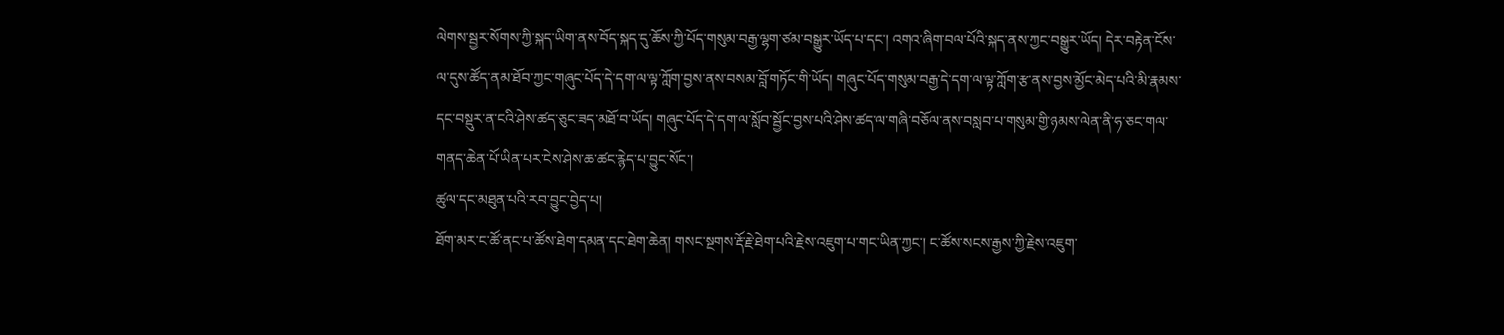ལེགས་སྦྱར་སོགས་ཀྱི་སྐད་ཡིག་ནས་བོད་སྐད་དུ་ཆོས་ཀྱི་པོད་གསུམ་བརྒྱ་ལྷག་ཙམ་བསྒྱུར་ཡོད་པ་དང་། འགའ་ཞིག་བལ་པོའི་སྐད་ནས་ཀྱང་བསྒྱུར་ཡོད། དེར་བརྟེན་ངོས་ལ་དུས་ཚོད་ནམ་ཐོབ་ཀྱང་གཞུང་པོད་དེ་དག་ལ་ལྟ་ཀློག་བྱས་ནས་བསམ་བློ་གཏོང་གི་ཡོད། གཞུང་པོད་གསུམ་བརྒྱ་དེ་དག་ལ་ལྟ་ཀློག་རྩ་ནས་བྱས་མྱོང་མེད་པའི་མི་རྣམས་དང་བསྡུར་ན་ངའི་ཤེས་ཚད་ཅུང་ཟད་མཐོ་བ་ཡོད། གཞུང་པོད་དེ་དག་ལ་སློབ་སྦྱོང་བྱས་པའི་ཤེས་ཚད་ལ་གཞི་བཅོལ་ནས་བསླབ་པ་གསུམ་གྱི་ཉམས་ལེན་ནི་ཧ་ཅང་གལ་གནད་ཆེན་པོ་ཡིན་པར་ངེས་ཤེས་ཆ་ཚང་རྙེད་པ་བྱུང་སོང་།
ཚུལ་དང་མཐུན་པའི་རབ་བྱུང་བྱེད་པ།
ཐོག་མར་ང་ཚོ་ནང་པ་ཚོས་ཐེག་དམན་དང་ཐེག་ཆེན། གསང་སྔགས་རྡོ་རྗེ་ཐེག་པའི་རྗེས་འཇུག་པ་གང་ཡིན་ཀྱང་། ང་ཚོས་སངས་རྒྱས་ཀྱི་རྗེས་འཇུག་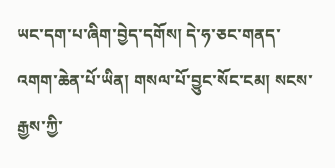ཡང་དག་པ་ཞིག་བྱེད་དགོས། དེ་ཧ་ཅང་གནད་འགག་ཆེན་པོ་ཡིན། གསལ་པོ་བྱུང་སོང་ངམ། སངས་རྒྱས་ཀྱི་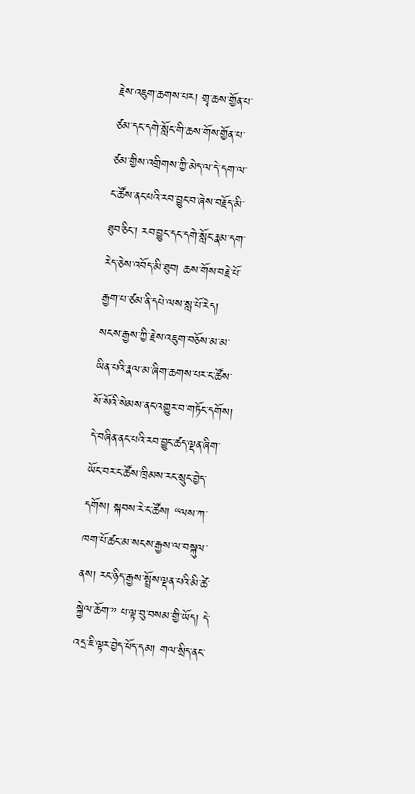རྗེས་འཇུག་ཆགས་པར། གྲྭ་ཆས་གྱོན་པ་ཙམ་དང་དགེ་སློང་གི་ཆས་གོས་གྱོན་པ་ཙམ་གྱིས་འགྲིགས་ཀྱི་མེད་ལ་དེ་དག་ལ་ང་ཚོས་ནང་པའི་རབ་བྱུང་བ་ཞེས་བརྗོད་མི་ཐུབ་ཅིང་། རབ་བྱུང་དང་དགེ་སློང་རྣམ་དག་རེད་ཅེས་འབོད་མི་ཐུབ། ཆས་གོས་བརྗེ་པོ་རྒྱག་པ་ཙམ་ནི་དཔེ་ལས་སླ་པོ་རེད། སངས་རྒྱས་ཀྱི་རྗེས་འཇུག་བཅོས་མ་མ་ཡིན་པའི་རྣལ་མ་ཞིག་ཆགས་པར་ང་ཚོས་སོ་སོའི་སེམས་ནང་འགྱུར་བ་གཏོང་དགོས། དེ་བཞིན་ནང་པའི་རབ་བྱུང་ཚད་ལྡན་ཞིག་ཡོང་བར་ང་ཚོས་ཁྲིམས་རང་སྲུང་བྱེད་དགོས། སྐབས་རེ་ང་ཚོས། “ལས་ཀ་ཁག་པོ་ཚང་མ་སངས་རྒྱས་ལ་བསྐུལ་ནས། རང་ཉིད་རྒྱས་སྤྲོས་ལྡན་པའི་མི་ཚེ་སྐྱེལ་ཆོག་” པ་ལྟ་བུ་བསམ་གྱི་ཡོད། དེ་འདྲ་ཇི་ལྟར་བྱེད་ཕོད་དམ། གལ་སྲིད་ནང་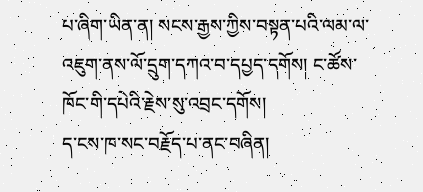པ་ཞིག་ཡིན་ན། སངས་རྒྱས་ཀྱིས་བསྟན་པའི་ལམ་ལ་འཇུག་ནས་ལོ་དྲུག་དཀའ་བ་དཔྱད་དགོས། ང་ཚོས་ཁོང་གི་དཔེའི་རྗེས་སུ་འབྲང་དགོས།
ད་ངས་ཁ་སང་བརྗོད་པ་ནང་བཞིན།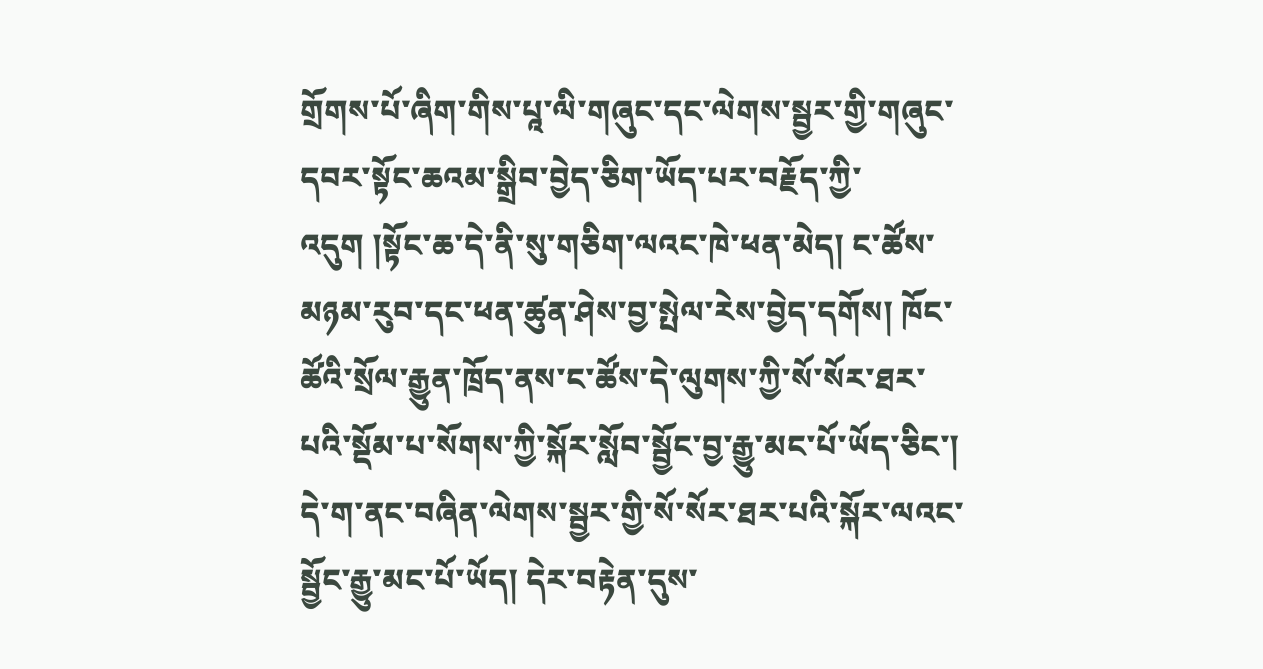གྲོགས་པོ་ཞིག་གིས་པཱ་ལི་གཞུང་དང་ལེགས་སྦྱར་གྱི་གཞུང་དབར་སྟོང་ཆའམ་སྒྲིབ་བྱེད་ཅིག་ཡོད་པར་བརྗོད་ཀྱི་འདུག །སྟོང་ཆ་དེ་ནི་སུ་གཅིག་ལའང་ཁེ་ཕན་མེད། ང་ཚོས་མཉམ་རུབ་དང་ཕན་ཚུན་ཤེས་བྱ་སྤེལ་རེས་བྱེད་དགོས། ཁོང་ཚོའི་སྲོལ་རྒྱུན་ཁྲོད་ནས་ང་ཚོས་དེ་ལུགས་ཀྱི་སོ་སོར་ཐར་པའི་སྡོམ་པ་སོགས་ཀྱི་སྐོར་སློབ་སྦྱོང་བྱ་རྒྱུ་མང་པོ་ཡོད་ཅིང་། དེ་ག་ནང་བཞིན་ལེགས་སྦྱར་གྱི་སོ་སོར་ཐར་པའི་སྐོར་ལའང་སྦྱོང་རྒྱུ་མང་པོ་ཡོད། དེར་བརྟེན་དུས་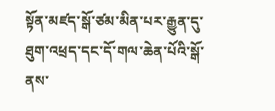སྟོན་མཛད་སྒོ་ཙམ་མིན་པར་རྒྱུན་དུ་ཐུག་འཕྲད་དང་དོ་གལ་ཆེན་པོའི་སྒོ་ནས་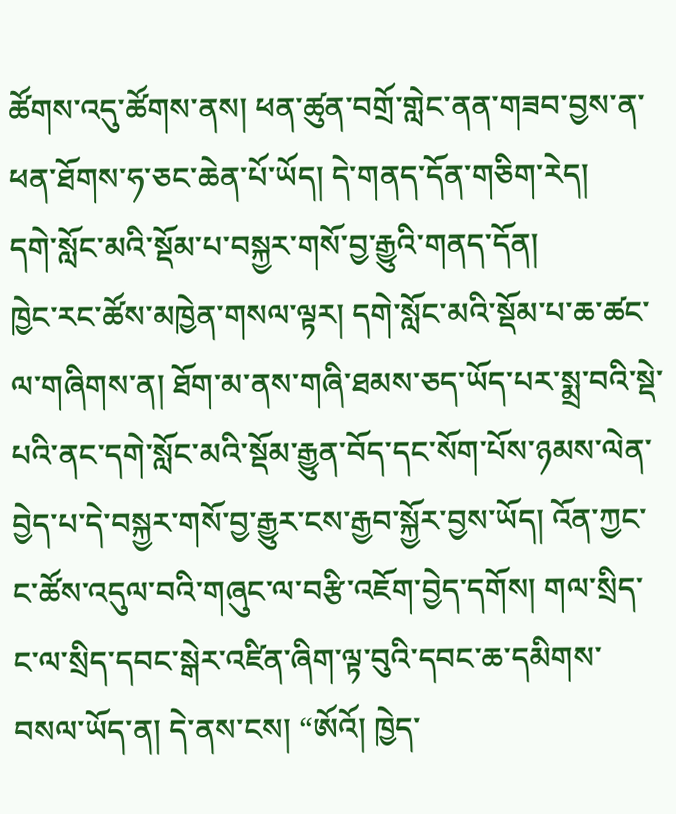ཚོགས་འདུ་ཚོགས་ནས། ཕན་ཚུན་བགྲོ་གླེང་ནན་གཟབ་བྱས་ན་ཕན་ཐོགས་ཧ་ཅང་ཆེན་པོ་ཡོད། དེ་གནད་དོན་གཅིག་རེད།
དགེ་སློང་མའི་སྡོམ་པ་བསྐྱར་གསོ་བྱ་རྒྱུའི་གནད་དོན།
ཁྱེང་རང་ཚོས་མཁྱེན་གསལ་ལྟར། དགེ་སློང་མའི་སྡོམ་པ་ཆ་ཚང་ལ་གཞིགས་ན། ཐོག་མ་ནས་གཞི་ཐམས་ཅད་ཡོད་པར་སྨྲ་བའི་སྡེ་པའི་ནང་དགེ་སློང་མའི་སྡོམ་རྒྱུན་བོད་དང་སོག་པོས་ཉམས་ལེན་བྱེད་པ་དེ་བསྐྱར་གསོ་བྱ་རྒྱུར་ངས་རྒྱབ་སྐྱོར་བྱས་ཡོད། འོན་ཀྱང་ང་ཚོས་འདུལ་བའི་གཞུང་ལ་བརྩི་འཇོག་བྱེད་དགོས། གལ་སྲིད་ང་ལ་སྲིད་དབང་སྒེར་འཛིན་ཞིག་ལྟ་བུའི་དབང་ཆ་དམིགས་བསལ་ཡོད་ན། དེ་ནས་ངས། “ཨོའོ། ཁྱེད་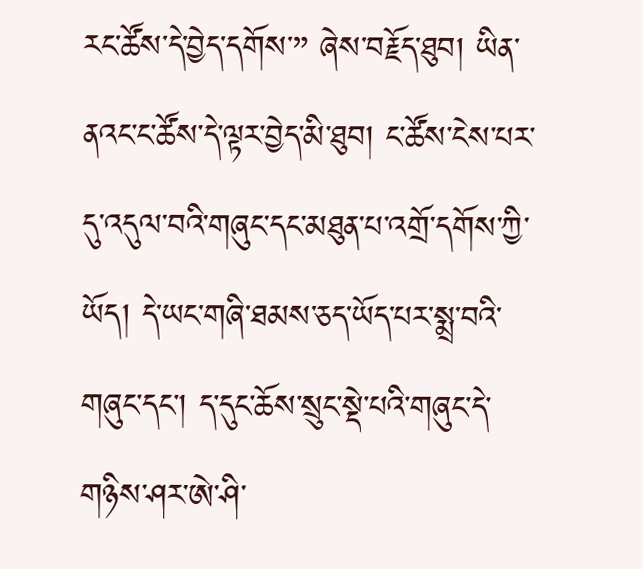རང་ཚོས་དེ་བྱེད་དགོས་” ཞེས་བརྗོད་ཐུབ། ཡིན་ནའང་ང་ཚོས་དེ་ལྟར་བྱེད་མི་ཐུབ། ང་ཚོས་ངེས་པར་དུ་འདུལ་བའི་གཞུང་དང་མཐུན་པ་འགྲོ་དགོས་ཀྱི་ཡོད། དེ་ཡང་གཞི་ཐམས་ཅད་ཡོད་པར་སྨྲ་བའི་གཞུང་དང་། ད་དུང་ཆོས་སྲུང་སྡེ་པའི་གཞུང་དེ་གཉིས་ཤར་ཨེ་ཤི་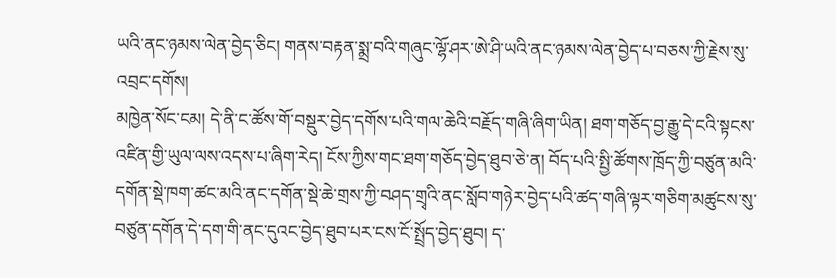ཡའི་ནང་ཉམས་ལེན་བྱེད་ཅིང། གནས་བརྟན་སྨྲ་བའི་གཞུང་ལྷོ་ཤར་ཨེ་ཤི་ཡའི་ནང་ཉམས་ལེན་བྱེད་པ་བཅས་ཀྱི་རྗེས་སུ་འབྲང་དགོས།
མཁྱེན་སོང་ངམ། དེ་ནི་ང་ཚོས་གོ་བསྡུར་བྱེད་དགོས་པའི་གལ་ཆེའི་བརྗོད་གཞི་ཞིག་ཡིན། ཐག་གཅོད་བྱ་རྒྱུ་དེ་ངའི་སྟངས་འཛིན་གྱི་ཡུལ་ལས་འདས་པ་ཞིག་རེད། ངོས་ཀྱིས་གང་ཐག་གཅོད་བྱེད་ཐུབ་ཅེ་ན། བོད་པའི་སྤྱི་ཚོགས་ཁྲོད་ཀྱི་བཙུན་མའི་དགོན་སྡེ་ཁག་ཚང་མའི་ནང་དགོན་སྡེ་ཆེ་གྲས་ཀྱི་བཤད་གྲྭའི་ནང་སློབ་གཉེར་བྱེད་པའི་ཚད་གཞི་ལྟར་གཅིག་མཚུངས་སུ་བཙུན་དགོན་དེ་དག་གི་ནང་དུའང་བྱེད་ཐུབ་པར་ངས་ངོ་སྤྲོད་བྱེད་ཐུབ། ད་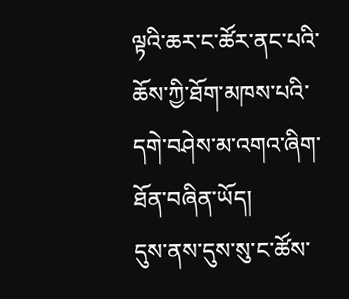ལྟའི་ཆར་ང་ཚོར་ནང་པའི་ཆོས་ཀྱི་ཐོག་མཁས་པའི་དགེ་བཤེས་མ་འགའ་ཞིག་ཐོན་བཞིན་ཡོད།
དུས་ནས་དུས་སུ་ང་ཚོས་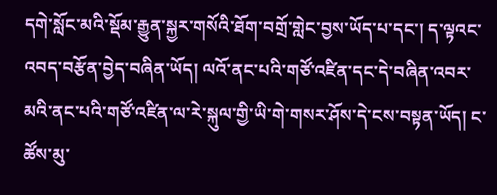དགེ་སློང་མའི་སྡོམ་རྒྱུན་སྐྱར་གསོའི་ཐོག་བགྲོ་གླེང་བྱས་ཡོད་པ་དང་། ད་ལྟའང་འབད་བརྩོན་བྱེད་བཞིན་ཡོད། ལའོ་ནང་པའི་གཙོ་འཛིན་དང་དེ་བཞིན་འབར་མའི་ནང་པའི་གཙོ་འཛིན་ལ་རེ་སྐུལ་གྱི་ཡི་གེ་གསར་ཤོས་དེ་ངས་བསྟན་ཡོད། ང་ཚོས་མུ་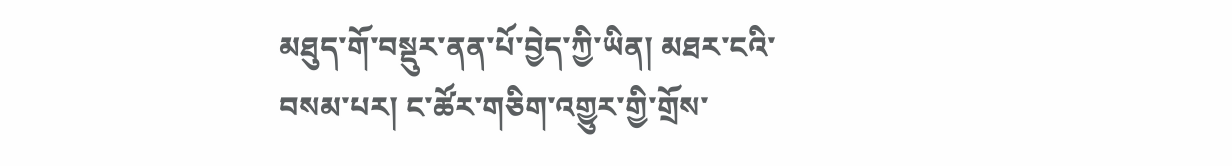མཐུད་གོ་བསྡུར་ནན་པོ་བྱེད་ཀྱི་ཡིན། མཐར་ངའི་བསམ་པར། ང་ཚོར་གཅིག་འགྱུར་གྱི་གྲོས་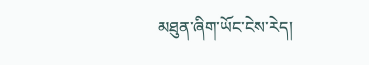མཐུན་ཞིག་ཡོང་ངེས་རེད།